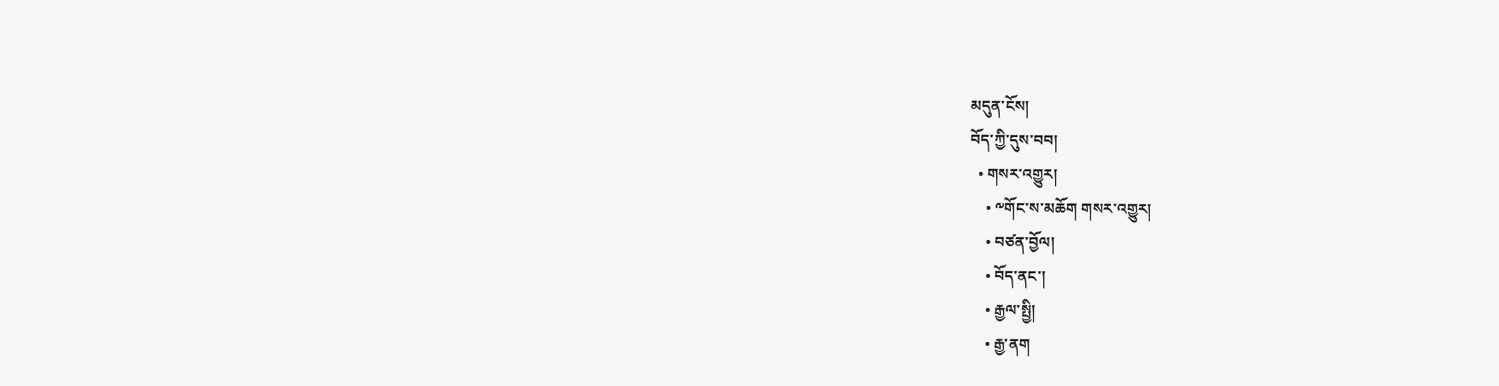མདུན་ངོས།
བོད་ཀྱི་དུས་བབ།
  • གསར་འགྱུར།
    • ༸གོང་ས་མཆོག གསར་འགྱུར།
    • བཙན་བྱོལ།
    • བོད་ནང་།
    • རྒྱལ་སྤྱི།
    • རྒྱ་ནག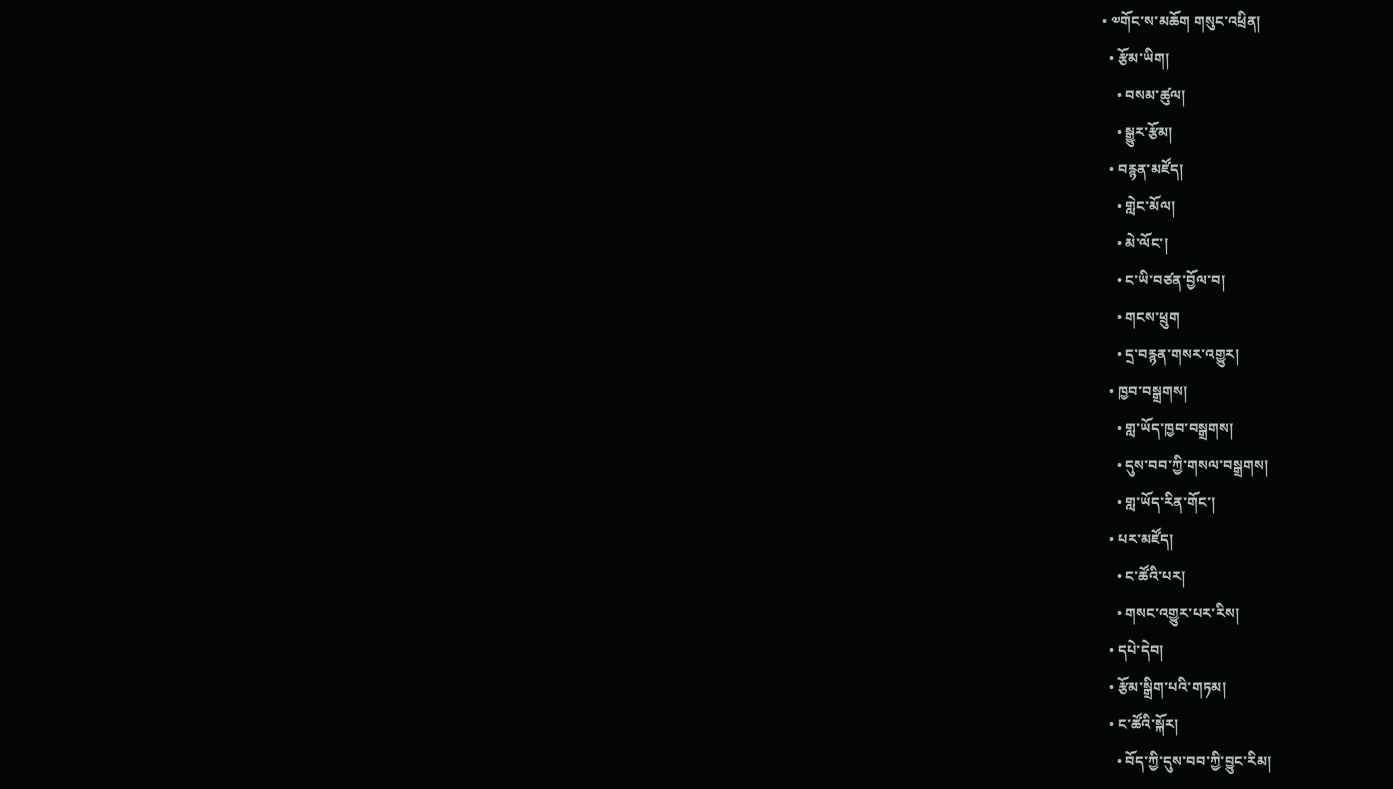• ༧གོང་ས་མཆོག གསུང་འཕྲིན།
  • རྩོམ་ཡིག།
    • བསམ་ཚུལ།
    • སྒྱུར་རྩོམ།
  • བརྙན་མཛོད།
    • གླེང་མོལ།
    • མེ་ལོང་།
    • ང་ཡི་བཙན་བྱོལ་བ།
    • གངས་ཕྲུག
    • དྲ་བརྙན་གསར་འགྱུར།
  • ཁྱབ་བསྒྲགས།
    • གླ་ཡོད་ཁྱབ་བསྒྲགས།
    • དུས་བབ་ཀྱི་གསལ་བསྒྲགས།
    • གླ་ཡོད་རིན་གོང་།
  • པར་མཛོད།
    • ང་ཚོའི་པར།
    • གསང་འགྱུར་པར་རིས།
  • དཔེ་དེབ།
  • རྩོམ་སྒྲིག་པའི་གཏམ།
  • ང་ཚོའི་སྐོར།
    • བོད་ཀྱི་དུས་བབ་ཀྱི་བྱུང་རིམ།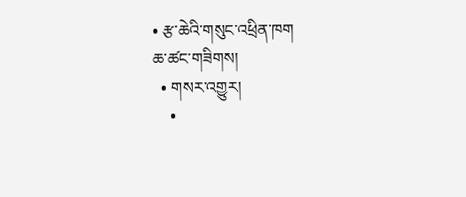• རྩ་ཆེའི་གསུང་འཕྲིན་ཁག
ཆ་ཚང་གཟིགས།
  • གསར་འགྱུར།
    •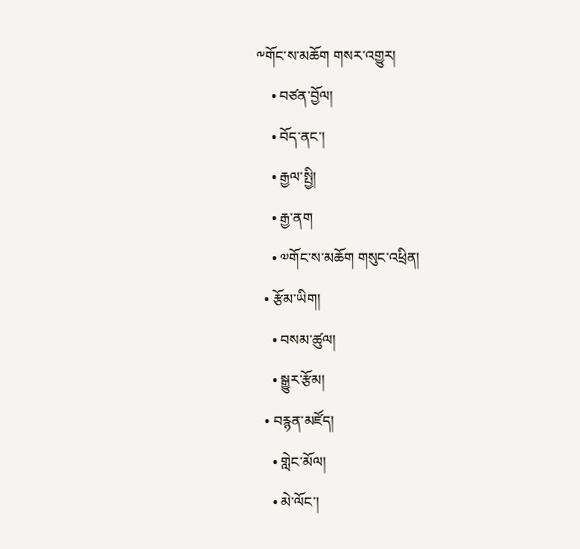༸གོང་ས་མཆོག གསར་འགྱུར།
    • བཙན་བྱོལ།
    • བོད་ནང་།
    • རྒྱལ་སྤྱི།
    • རྒྱ་ནག
    • ༧གོང་ས་མཆོག གསུང་འཕྲིན།
  • རྩོམ་ཡིག།
    • བསམ་ཚུལ།
    • སྒྱུར་རྩོམ།
  • བརྙན་མཛོད།
    • གླེང་མོལ།
    • མེ་ལོང་།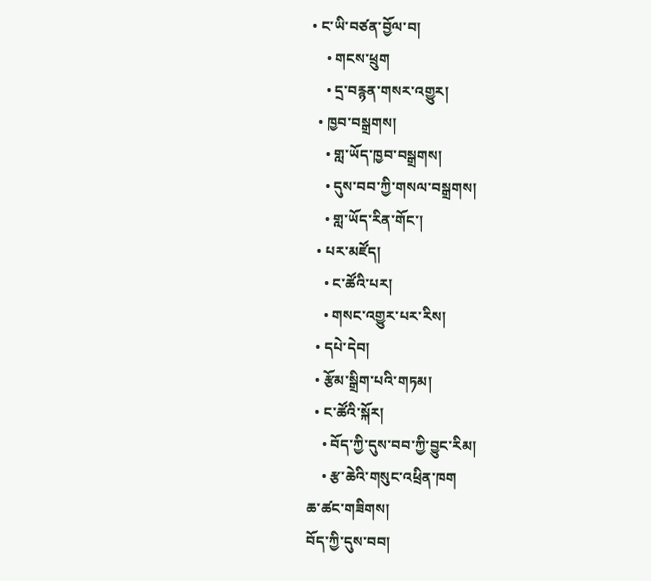• ང་ཡི་བཙན་བྱོལ་བ།
    • གངས་ཕྲུག
    • དྲ་བརྙན་གསར་འགྱུར།
  • ཁྱབ་བསྒྲགས།
    • གླ་ཡོད་ཁྱབ་བསྒྲགས།
    • དུས་བབ་ཀྱི་གསལ་བསྒྲགས།
    • གླ་ཡོད་རིན་གོང་།
  • པར་མཛོད།
    • ང་ཚོའི་པར།
    • གསང་འགྱུར་པར་རིས།
  • དཔེ་དེབ།
  • རྩོམ་སྒྲིག་པའི་གཏམ།
  • ང་ཚོའི་སྐོར།
    • བོད་ཀྱི་དུས་བབ་ཀྱི་བྱུང་རིམ།
    • རྩ་ཆེའི་གསུང་འཕྲིན་ཁག
ཆ་ཚང་གཟིགས།
བོད་ཀྱི་དུས་བབ།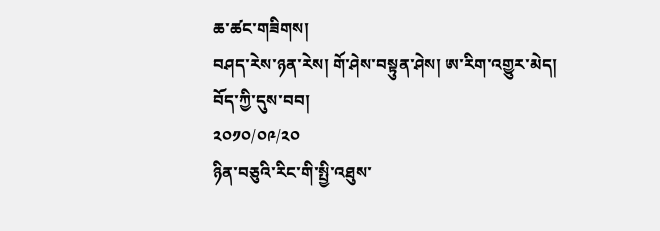ཆ་ཚང་གཟིགས།
བཤད་རེས་ཉན་རེས། གོ་ཤེས་བསྟུན་ཤེས། ཨ་རིག་འགྱུར་མེད།
བོད་ཀྱི་དུས་བབ།
༢༠༡༠/༠༩/༢༠
ཉིན་བཅུའི་རིང་གི་སྤྱི་འཐུས་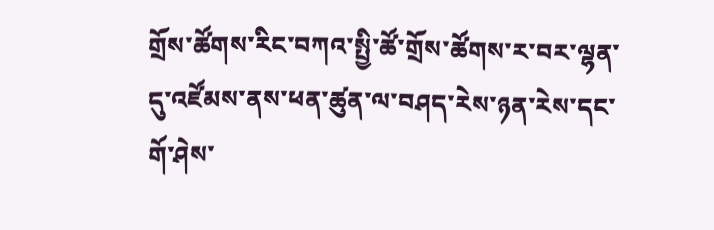གྲོས་ཚོགས་རིང་བཀའ་སྤྱི་ཚོ་གྲོས་ཚོགས་ར་བར་ལྷན་དུ་འཛོམས་ནས་ཕན་ཚུན་ལ་བཤད་རེས་ཉན་རེས་དང་གོ་ཤེས་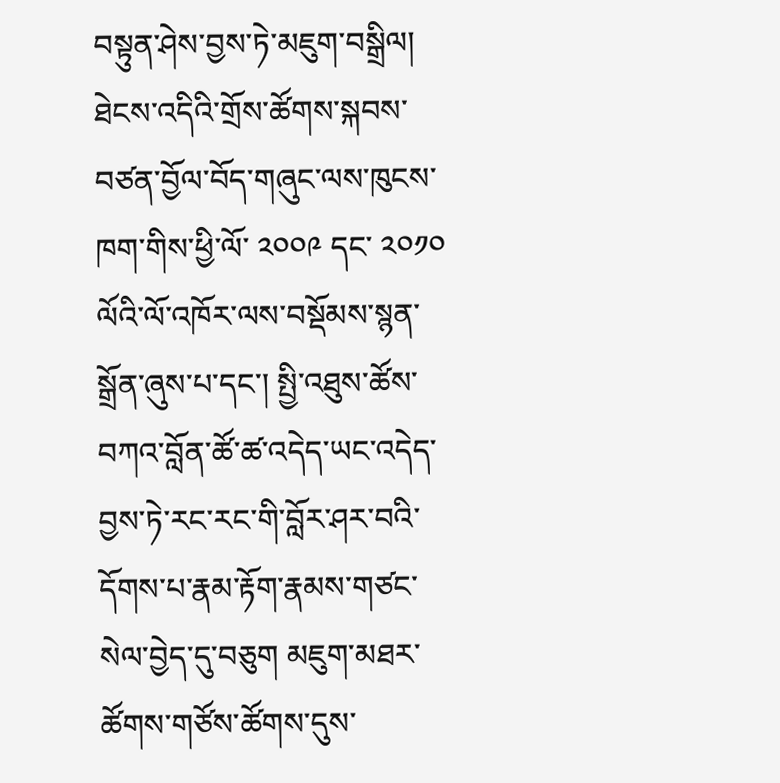བསྟུན་ཤེས་བྱས་ཏེ་མཇུག་བསྒྲིལ། ཐེངས་འདིའི་གྲོས་ཚོགས་སྐབས་བཙན་བྱོལ་བོད་གཞུང་ལས་ཁུངས་ཁག་གིས་ཕྱི་ལོ་ ༢༠༠༩ དང་ ༢༠༡༠ ལོའི་ལོ་འཁོར་ལས་བསྡོམས་སྙན་སྒྲོན་ཞུས་པ་དང་། སྤྱི་འཐུས་ཚོས་བཀའ་བློན་ཚོ་ཚ་འདེད་ཡང་འདེད་བྱས་ཏེ་རང་རང་གི་བློར་ཤར་བའི་དོགས་པ་རྣམ་རྟོག་རྣམས་གཙང་སེལ་བྱེད་དུ་བཅུག མཇུག་མཐར་ཚོགས་གཙོས་ཚོགས་དུས་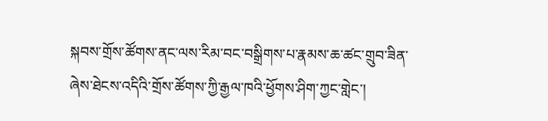སྐབས་གྲོས་ཚོགས་ནང་ལས་རིམ་བང་བསྒྲིགས་པ་རྣམས་ཆ་ཚང་གྲུབ་ཟིན་ཞེས་ཐེངས་འདིའི་གྲོས་ཚོགས་ཀྱི་རྒྱལ་ཁའི་ཕྱོགས་ཤིག་ཀྱང་གླེང་།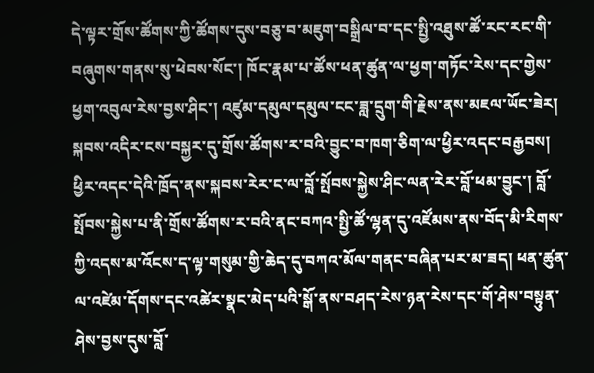དེ་ལྟར་གྲོས་ཚོགས་ཀྱི་ཚོགས་དུས་བཅུ་བ་མཇུག་བསྒྲིལ་བ་དང་སྤྱི་འཐུས་ཚོ་རང་རང་གི་བཞུགས་གནས་སུ་ཕེབས་སོང་། ཁོང་རྣམ་པ་ཚོས་ཕན་ཚུན་ལ་ཕྱག་གཏོང་རེས་དང་གྱེས་ཕྱག་འབུལ་རེས་བྱས་ཤིང་། འཛུམ་དམུལ་དམུལ་ངང་ཟླ་དྲུག་གི་རྗེས་ནས་མཇལ་ཡོང་ཟེར། སྐབས་འདིར་ངས་བསྐྱར་དུ་གྲོས་ཚོགས་ར་བའི་བྱུང་བ་ཁག་ཅིག་ལ་ཕྱིར་འདང་བརྒྱབས། ཕྱིར་འདང་དེའི་ཁྲོད་ནས་སྐབས་རེར་ང་ལ་བློ་སྤོབས་སྐྱེས་ཤིང་ལན་རེར་བློ་ཕམ་བྱུང་། བློ་སྤོབས་སྐྱེས་པ་ནི་གྲོས་ཚོགས་ར་བའི་ནང་བཀའ་སྤྱི་ཚོ་ལྷན་དུ་འཛོམས་ནས་བོད་མི་རིགས་ཀྱི་འདས་མ་འོངས་ད་ལྟ་གསུམ་གྱི་ཆེད་དུ་བཀའ་མོལ་གནང་བཞིན་པར་མ་ཟད། ཕན་ཚུན་ལ་འཛེམ་དོགས་དང་འཚེར་སྣང་མེད་པའི་སྒོ་ནས་བཤད་རེས་ཉན་རེས་དང་གོ་ཤེས་བསྟུན་ཤེས་བྱས་དུས་བློ་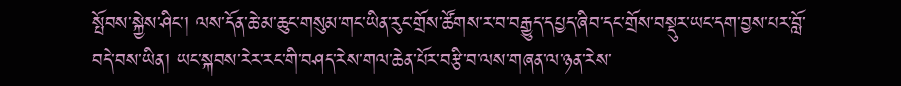སྤོབས་སྐྱེས་ཤིང་། ལས་དོན་ཆེ་མ་ཆུང་གསུམ་གང་ཡིན་རུང་གྲོས་ཚོགས་ར་བ་བརྒྱུད་དཔྱད་ཞིབ་དང་གྲོས་བསྡུར་ཡང་དག་བྱས་པར་བློ་བདེ་བས་ཡིན། ཡང་སྐབས་རེར་རང་གི་བཤད་རེས་གལ་ཆེན་པོར་བརྩི་བ་ལས་གཞན་ལ་ཉན་རེས་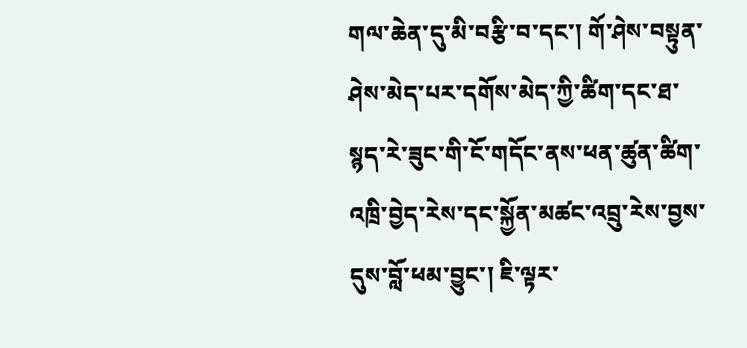གལ་ཆེན་དུ་མི་བརྩི་བ་དང་། གོ་ཤེས་བསྟུན་ཤེས་མེད་པར་དགོས་མེད་ཀྱི་ཚིག་དང་ཐ་སྙད་རེ་ཟུང་གི་ངོ་གདོང་ནས་ཕན་ཚུན་ཚིག་འཁྲི་བྱེད་རེས་དང་སྐྱོན་མཚང་འབྲུ་རེས་བྱས་དུས་བློ་ཕམ་བྱུང་། ཇི་ལྟར་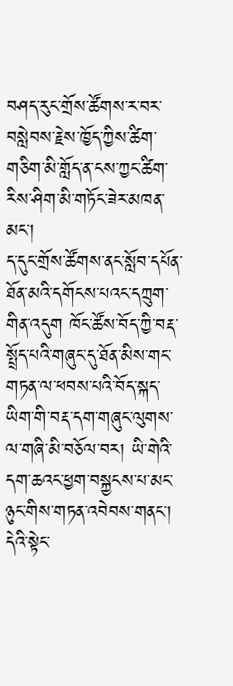བཤད་རུང་གྲོས་ཚོགས་ར་བར་བསླེབས་རྗེས་ཁྱོད་ཀྱིས་ཚིག་གཅིག་མི་གློད་ན་ངས་ཀྱང་ཚིག་རིས་ཤིག་མི་གཏོང་ཟེར་མཁན་མང་།
ད་དུང་གྲོས་ཚོགས་ནང་སློབ་དཔོན་ཐོན་མའི་དགོངས་པའང་དཀྲུག་གིན་འདུག ཁོང་ཚོས་བོད་ཀྱི་བརྡ་སྤྲོད་པའི་གཞུང་དུ་ཐོན་མིས་གང་གཏན་ལ་ཕབས་པའི་བོད་སྐད་ཡིག་གི་བརྡ་དག་གཞུང་ལུགས་ལ་གཞི་མི་བཅོལ་བར། ཡི་གེའི་དག་ཆའང་ཕྱག་བསྐྱངས་པ་མང་ཉུང་གིས་གཏན་འབེབས་གནང་།
དེའི་སྟེང་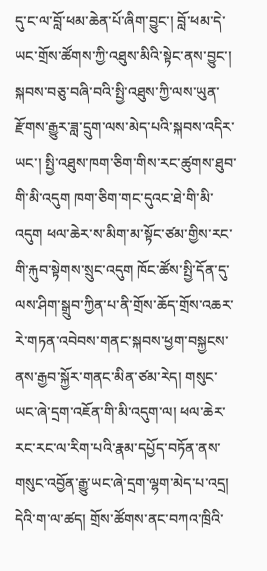དུ་ང་ལ་བློ་ཕམ་ཆེན་པོ་ཞིག་བྱུང་། བློ་ཕམ་དེ་ཡང་གྲོས་ཚོགས་ཀྱི་འཐུས་མིའི་སྟེང་ནས་བྱུང་། སྐབས་བཅུ་བཞི་བའི་སྤྱི་འཐུས་ཀྱི་ལས་ཡུན་རྫོགས་རྒྱུར་ཟླ་དྲུག་ལས་མེད་པའི་སྐབས་འདིར་ཡང་། སྤྱི་འཐུས་ཁག་ཅིག་གིས་རང་ཚུགས་ཐུབ་གི་མི་འདུག ཁག་ཅིག་གང་དུའང་ཐེ་གི་མི་འདུག ཕལ་ཆེར་ས་མིག་མ་སྟོང་ཙམ་གྱིས་རང་གི་རྐུབ་སྟེགས་སྲུང་འདུག ཁོང་ཚོས་སྤྱི་དོན་དུ་ལས་ཤིག་སྒྲུབ་ཀྱིན་པ་ནི་གྲོས་ཆོད་གྲོས་འཆར་རེ་གཏན་འབེབས་གནང་སྐབས་ཕྱག་བསྐྱངས་ནས་རྒྱབ་སྐྱོར་གནང་མིན་ཙམ་རེད། གསུང་ཡང་ཞེ་དྲག་འཇོན་གི་མི་འདུག་ལ། ཕལ་ཆེར་རང་རང་ལ་རིག་པའི་རྣམ་དཔྱོད་བཏོན་ནས་གསུང་འབྱོན་རྒྱུ་ཡང་ཞེ་དྲག་ལྷག་མེད་པ་འདྲ།
དེའི་ག་ལ་ཚད། གྲོས་ཚོགས་ནང་བཀའ་ཁྲིའི་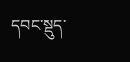དབང་སྡུད་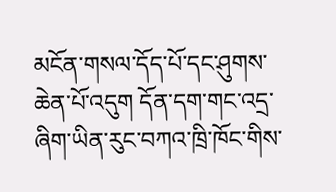མངོན་གསལ་དོད་པོ་དང་ཤུགས་ཆེན་པོ་འདུག དོན་དག་གང་འདྲ་ཞིག་ཡིན་རུང་བཀའ་ཁྲི་ཁོང་གིས་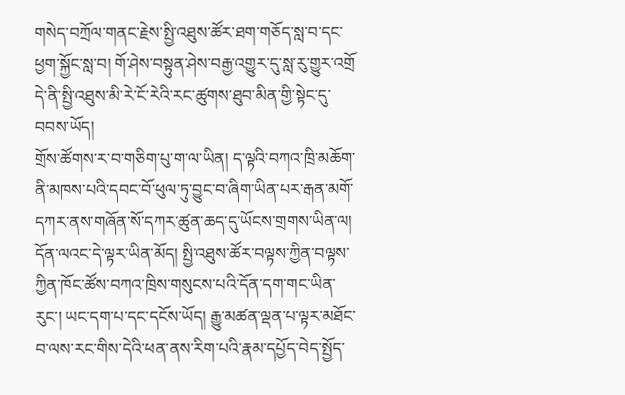གསེད་བཀྲོལ་གནང་རྗེས་སྤྱི་འཐུས་ཚོར་ཐག་གཅོད་སླ་བ་དང་ཕྱག་སྐྱོང་སླ་བ། གོ་ཤེས་བསྟུན་ཤེས་བརྒྱ་འགྱུར་དུ་སླ་རུ་གྱུར་འགྲོ  དེ་ནི་སྤྱི་འཐུས་མི་རེ་ངོ་རེའི་རང་ཚུགས་ཐུབ་མིན་གྱི་སྟེང་དུ་བབས་ཡོད།
གྲོས་ཚོགས་ར་བ་གཅིག་པུ་ག་ལ་ཡིན། ད་ལྟའི་བཀའ་ཁྲི་མཆོག་ནི་མཁས་པའི་དབང་བོ་ཕུལ་ཏུ་བྱུང་བ་ཞིག་ཡིན་པར་རྒན་མགོ་དཀར་ནས་གཞོན་སོ་དཀར་ཚུན་ཆད་དུ་ཡོངས་གྲགས་ཡིན་ལ། དོན་ལའང་དེ་ལྟར་ཡིན་མོད། སྤྱི་འཐུས་ཚོར་བལྟས་ཀྱིན་བལྟས་ཀྱིན་ཁོང་ཚོས་བཀའ་ཁྲིས་གསུངས་པའི་དོན་དག་གང་ཡིན་རུང་། ཡང་དག་པ་དང་དངོས་ཡོད། རྒྱུ་མཚན་ལྡན་པ་ལྟར་མཐོང་བ་ལས་རང་གིས་དེའི་ཕན་ནས་རིག་པའི་རྣམ་དཔྱོད་བེད་སྤྱོད་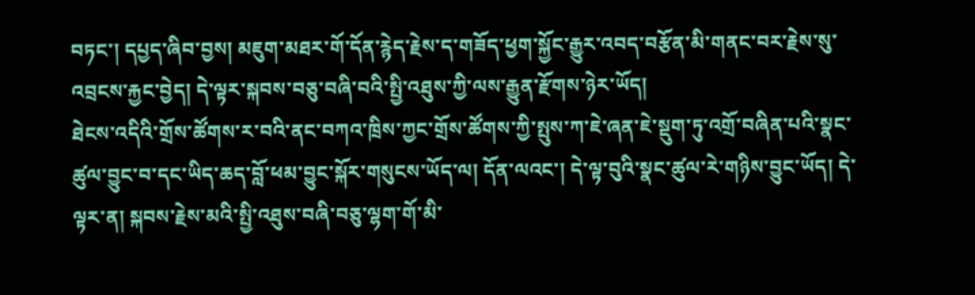བཏང་། དཔྱད་ཞིབ་བྱས། མཇུག་མཐར་གོ་དོན་རྙེད་རྗེས་ད་གཟོད་ཕྱག་སྐྱོང་རྒྱུར་འབད་བརྩོན་མི་གནང་བར་རྗེས་སུ་འབྲངས་རྐྱང་བྱེད། དེ་ལྟར་སྐབས་བཅུ་བཞི་བའི་སྤྱི་འཐུས་ཀྱི་ལས་རྒྱུན་རྫོགས་ཉེར་ཡོད།
ཐེངས་འདིའི་གྲོས་ཚོགས་ར་བའི་ནང་བཀའ་ཁྲིས་ཀྱང་གྲོས་ཚོགས་ཀྱི་སྤུས་ཀ་ཇེ་ཞན་ཇེ་སྡུག་ཏུ་འགྲོ་བཞིན་པའི་སྣང་ཚུལ་བྱུང་བ་དང་ཡིད་ཆད་བློ་ཕམ་བྱུང་སྐོར་གསུངས་ཡོད་ལ། དོན་ལའང་། དེ་ལྟ་བུའི་སྣང་ཚུལ་རེ་གཉིས་བྱུང་ཡོད། དེ་ལྟར་ན། སྐབས་རྗེས་མའི་སྤྱི་འཐུས་བཞི་བཅུ་ལྷག་གོ་མི་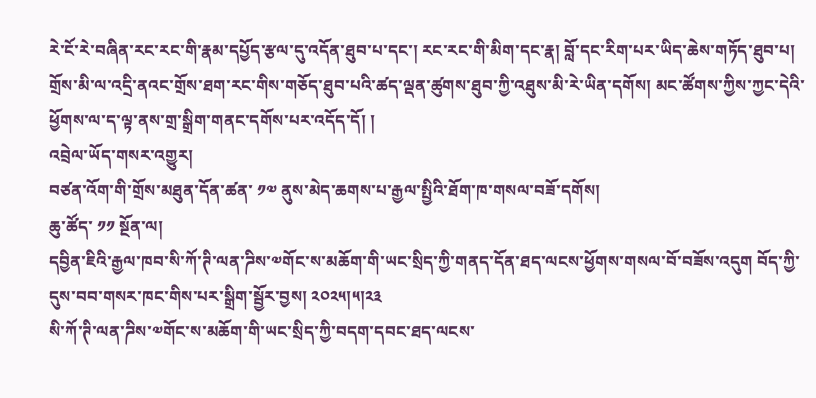རེ་ངོ་རེ་བཞིན་རང་རང་གི་རྣམ་དཔྱོད་རྩལ་དུ་འདོན་ཐུབ་པ་དང་། རང་རང་གི་མིག་དང་རྣ། བློ་དང་རིག་པར་ཡིད་ཆེས་གཏོད་ཐུབ་པ། གྲོས་མི་ལ་འདྲི་ནའང་གྲོས་ཐག་རང་གིས་གཅོད་ཐུབ་པའི་ཚད་ལྡན་ཚུགས་ཐུབ་ཀྱི་འཐུས་མི་རེ་ཡིན་དགོས། མང་ཚོགས་ཀྱིས་ཀྱང་དེའི་ཕྱོགས་ལ་ད་ལྟ་ནས་གྲ་སྒྲིག་གནང་དགོས་པར་འདོད་དོ། །
འབྲེལ་ཡོད་གསར་འགྱུར།
བཙན་འོག་གི་གྲོས་མཐུན་དོན་ཚན་ ༡༧ ནུས་མེད་ཆགས་པ་རྒྱལ་སྤྱིའི་ཐོག་ཁ་གསལ་བཟོ་དགོས།
ཆུ་ཚོད་ ༡༡ སྔོན་ལ།
དབྱིན་ཇིའི་རྒྱལ་ཁབ་སི་ཀོ་ཊི་ལན་ཌིས་༧གོང་ས་མཆོག་གི་ཡང་སྲིད་ཀྱི་གནད་དོན་ཐད་ལངས་ཕྱོགས་གསལ་བོ་བཟོས་འདུག བོད་ཀྱི་དུས་བབ་གསར་ཁང་གིས་པར་སྒྲིག་སྦྱོར་བྱས། ༢༠༢༥།༥།༢༣
སི་ཀོ་ཊི་ལན་ཌིས་༧གོང་ས་མཆོག་གི་ཡང་སྲིད་ཀྱི་བདག་དབང་ཐད་ལངས་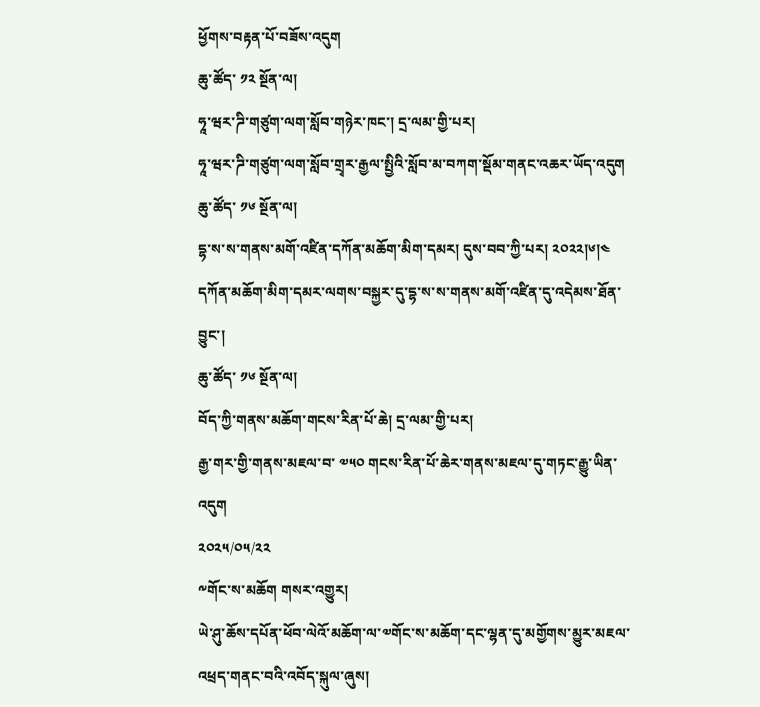ཕྱོགས་བརྟན་པོ་བཟོས་འདུག
ཆུ་ཚོད་ ༡༢ སྔོན་ལ།
ཧཱ་ཝར་ཌི་གཙུག་ལག་སློབ་གཉེར་ཁང་། དྲ་ལམ་གྱི་པར།
ཧཱ་ཝར་ཌི་གཙུག་ལག་སློབ་གྲྭར་རྒྱལ་སྤྱིའི་སློབ་མ་བཀག་སྡོམ་གནང་འཆར་ཡོད་འདུག
ཆུ་ཚོད་ ༡༦ སྔོན་ལ།
དྷ་ས་ས་གནས་མགོ་འཛིན་དཀོན་མཆོག་མིག་དམར། དུས་བབ་ཀྱི་པར། ༢༠༢༢།༦།༤
དཀོན་མཆོག་མིག་དམར་ལགས་བསྐྱར་དུ་དྷ་ས་ས་གནས་མགོ་འཛིན་དུ་འདེམས་ཐོན་བྱུང་།
ཆུ་ཚོད་ ༡༦ སྔོན་ལ།
བོད་ཀྱི་གནས་མཆོག་གངས་རིན་པོ་ཆེ། དྲ་ལམ་གྱི་པར།
རྒྱ་གར་གྱི་གནས་མཇལ་བ་ ༧༥༠ གངས་རིན་པོ་ཆེར་གནས་མཇལ་དུ་གཏང་རྒྱུ་ཡིན་འདུག
༢༠༢༥/༠༥/༢༢
༸གོང་ས་མཆོག གསར་འགྱུར།
ཡེ་ཤུ་ཆོས་དཔོན་ཕོབ་ལེའོ་མཆོག་ལ་༧གོང་ས་མཆོག་དང་ལྷན་དུ་མགྱོགས་མྱུར་མཇལ་འཕྲད་གནང་བའི་འབོད་སྐུལ་ཞུས།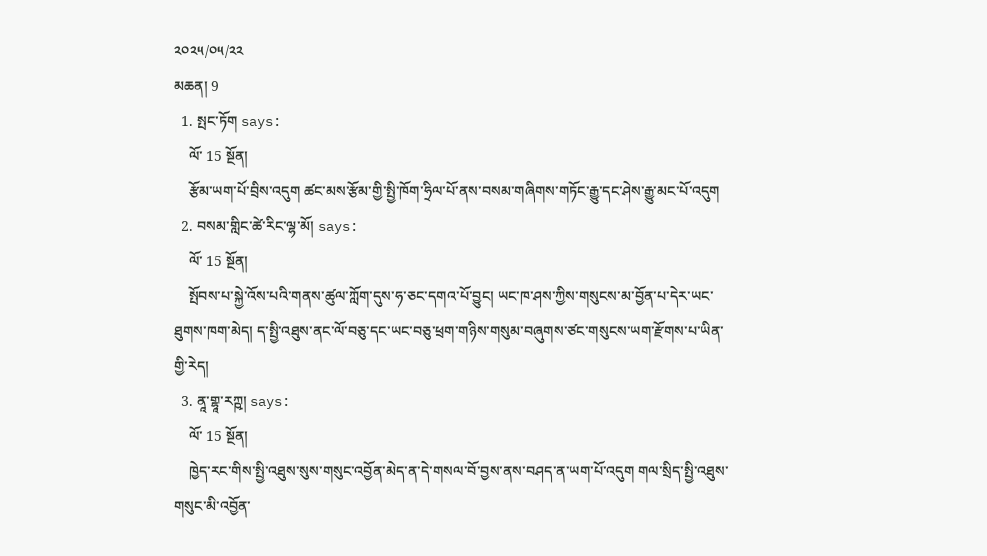༢༠༢༥/༠༥/༢༢
མཆན། 9
  1. སྤང་ཏོག says:
    ལོ་ 15 སྔོན།
    རྩོམ་ཡག་པོ་བྲིས་འདུག ཚང་མས་རྩོམ་གྱི་སྤྱི་ཁོག་ཧྲིལ་པོ་ནས་བསམ་གཞིགས་གཏོང་རྒྱུ་དང་ཤེས་རྒྱུ་མང་པོ་འདུག
  2. བསམ་གླིང་ཚེ་རིང་ལྷ་མོ། says:
    ལོ་ 15 སྔོན།
    སྤོབས་པ་སྐྱེ་འོས་པའི་གནས་ཚུལ་ཀློག་དུས་ཧ་ཅང་དགའ་པོ་བྱུང། ཡང་ཁ་ཤས་ཀྱིས་གསུངས་མ་བྱོན་པ་དེར་ཡང་ཐུགས་ཁག་མེད། ད་སྤྱི་འཐུས་ནང་ལོ་བཅུ་དང་ཡང་བཅུ་ཕྲག་གཉིས་གསུམ་བཞུགས་ཙང་གསུངས་ཡག་རྫོགས་པ་ཡིན་གྱི་རེད།
  3. ནཱ་གྷཱ་རཀྵ། says:
    ལོ་ 15 སྔོན།
    ཁྱེད་རང་གིས་སྤྱི་འཐུས་སུས་གསུང་འབྱོན་མེད་ན་དེ་གསལ་བོ་བྱས་ནས་བཤད་ན་ཡག་པོ་འདུག གལ་སྲིད་སྤྱི་འཐུས་གསུང་མི་འབྱོན་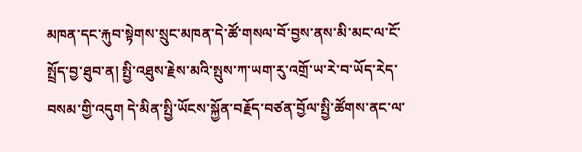མཁན་དང་རྐུབ་སྟེགས་སྲུང་མཁན་དེ་ཚོ་གསལ་བོ་བྱས་ནས་མི་མང་ལ་ངོ་སྤྲོད་བྱ་ཐུབ་ན། སྤྱི་འཐུས་རྗེས་མའི་སྤུས་ཀ་ཡག་རུ་འགྲོ་ཡ་རེ་བ་ཡོད་རེད་བསམ་གྱི་འདུག དེ་མིན་སྤྱི་ཡོངས་སྐྱོན་བརྗོད་བཙན་བྱོལ་སྤྱི་ཚོགས་ནང་ལ་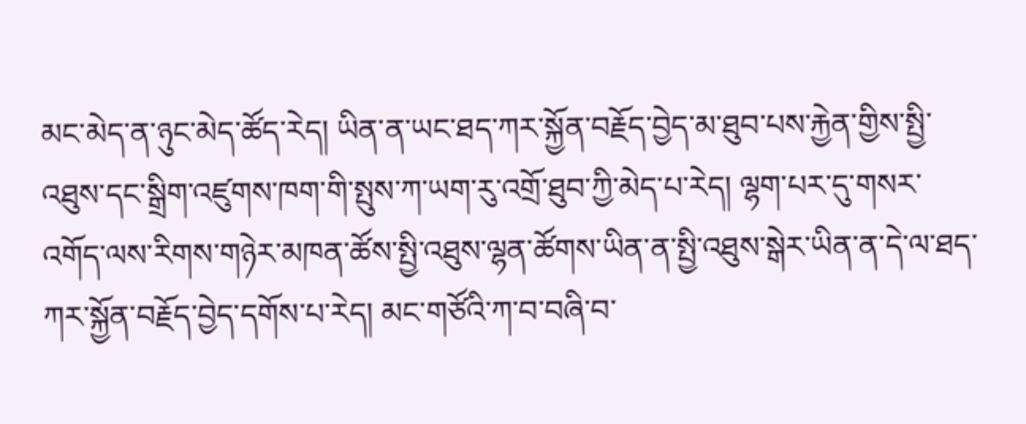མང་མེད་ན་ཉུང་མེད་ཚོད་རེད། ཡིན་ན་ཡང་ཐད་ཀར་སྐྱོན་བརྗོད་བྱེད་མ་ཐུབ་པས་རྐྱེན་གྱིས་སྤྱི་འཐུས་དང་སྒྲིག་འཛུགས་ཁག་གི་སྤུས་ཀ་ཡག་རུ་འགྲོ་ཐུབ་ཀྱི་མེད་པ་རེད། ལྷག་པར་དུ་གསར་འགོད་ལས་རིགས་གཉེར་མཁན་ཚོས་སྤྱི་འཐུས་ལྷན་ཚོགས་ཡིན་ན་སྤྱི་འཐུས་སྒེར་ཡིན་ན་དེ་ལ་ཐད་ཀར་སྐྱོན་བརྗོད་བྱེད་དགོས་པ་རེད། མང་གཙོའི་ཀ་བ་བཞི་བ་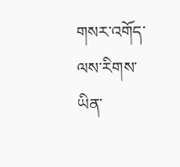གསར་འགོད་ལས་རིགས་ཡིན་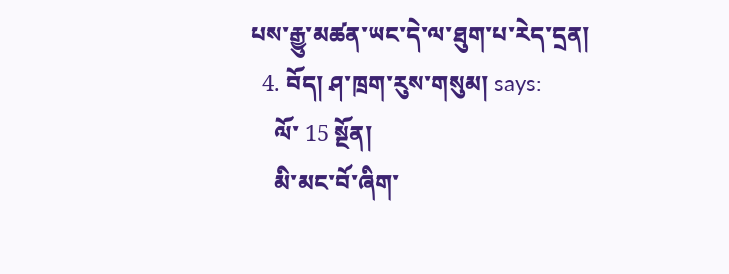པས་རྒྱུ་མཚན་ཡང་དེ་ལ་ཐུག་པ་རེད་དྲན།
  4. བོད། ཤ་ཁྲག་རུས་གསུམ། says:
    ལོ་ 15 སྔོན།
    མི་མང་བོ་ཞིག་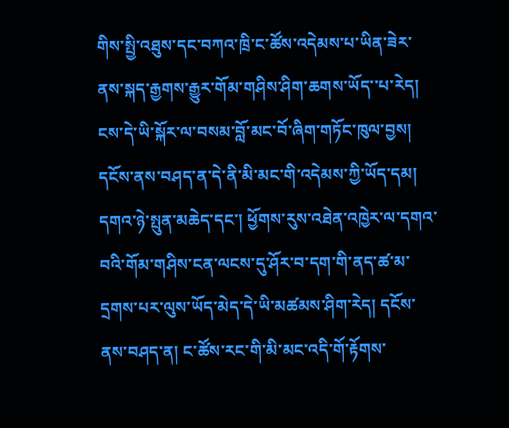གིས་སྤྱི་འཐུས་དང་བཀའ་ཁྲི་ང་ཚོས་འདེམས་པ་ཡིན་ཟེར་ནས་སྐད་རྒྱགས་རྒྱུར་གོམ་གཤིས་ཤིག་ཆགས་ཡོད་་པ་རེད། ངས་དེ་ཡི་སྐོར་ལ་བསམ་བློ་མང་བོ་ཞིག་གཏོང་ཁུལ་བྱས། དངོས་ནས་བཤད་ན་དེ་ནི་མི་མང་གི་འདེམས་ཀྱི་ཡོད་དམ། དགའ་ཉེ་སྤུན་མཆེད་དང་། ཕྱོགས་རུས་འཐེན་འཁྱེར་ལ་དགའ་བའི་གོམ་གཤིས་ངན་ལངས་དུ་ཤོར་བ་དག་གི་ནད་ཚ་མ་དྲགས་པར་ལུས་ཡོད་མེད་དེ་ཡི་མཚམས་ཤིག་རེད། དངོས་ནས་བཤད་ན། ང་ཚོས་རང་གི་མི་མང་འདི་གོ་རྟོགས་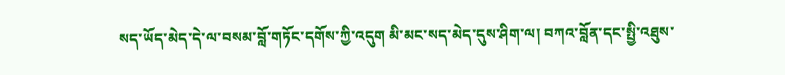སད་ཡོད་མེད་དེ་ལ་བསམ་བློ་གཏོང་དགོས་ཀྱི་འདུག མི་མང་སད་མེད་དུས་ཤིག་ལ། བཀའ་བློན་དང་སྤྱི་འཐུས་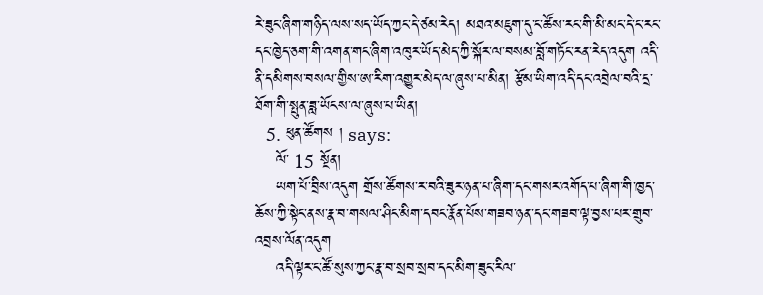རེ་ཟུང་ཞིག་གཉིད་ལས་སད་ཡོད་ཀྱང་དེ་ཙམ་རེད། མཐའ་མཇུག་དུ་ང་ཚོས་རང་གི་མི་མང་དེ་ང་རང་དང་ཁྱེད་ཅག་གི་འགན་གང་ཞིག་འཁུར་ཡོད་མེད་ཀྱི་སྐོར་ལ་བསམ་བློ་གཏོང་རན་རེད་འདུག འདི་ནི་དམིགས་བསལ་གྱིས་ཨ་རིག་འགྱུར་མེད་ལ་ཞུས་པ་མིན། རྩོམ་ཡིག་འདི་དང་འབྲེལ་བའི་དྲ་ཐོག་གི་སྤུན་ཟླ་ཡོངས་ལ་ཞུས་པ་ཡིན།
  5. ཕུན་ཚོགས ། says:
    ལོ་ 15 སྔོན།
    ཡག་པོ་བྲིས་འདུག གྲོས་ཚོགས་ར་བའི་ཟུར་ཉན་པ་ཞིག་དང་གསར་འགོད་པ་ཞིག་གི་ཁྱད་ཆོས་ཀྱི་སྟེང་ནས་རྣ་བ་གསལ་ཤིང་མིག་དབང་རྣོན་པོས་གཟབ་ཉན་དང་གཟབ་ལྟ་བྱས་པར་གྲུབ་འབྲས་ལོན་འདུག
    འདི་ལྟར་ང་ཚོ་སུས་ཀྱང་རྣ་བ་སྲབ་སྲབ་དང་མིག་ཟུང་རིལ་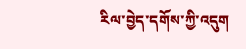རིལ་བྱེད་དགོས་ཀྱི་འདུག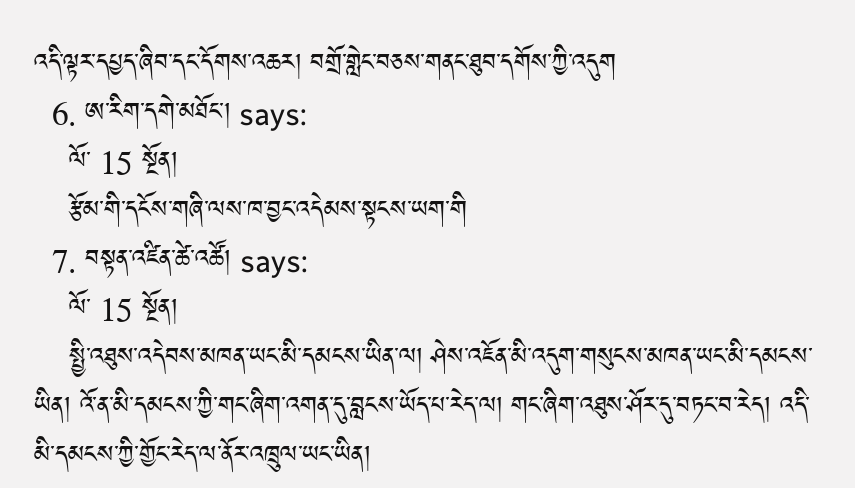འདི་ལྟར་དཔྱད་ཞིབ་དང་དོགས་འཆར། བགྲོ་གླེང་བཅས་གནང་ཐུབ་དགོས་ཀྱི་འདུག
  6. ཨ་རིག་དགེ་མཐོང་། says:
    ལོ་ 15 སྔོན།
    རྩོམ་གི་དངོས་གཞི་ལས་ཁ་བྱང་འདེམས་སྟངས་ཡག་གི
  7. བསྟན་འཛིན་ཚེ་འཚོ། says:
    ལོ་ 15 སྔོན།
    སྤྱི་འཐུས་འདེབས་མཁན་ཡང་མི་དམངས་ཡིན་ལ། ཤེས་འཇོན་མི་འདུག་གསུངས་མཁན་ཡང་མི་དམངས་ཡིན། འོ་ན་མི་དམངས་ཀྱི་གང་ཞིག་འགན་དུ་བླངས་ཡོད་པ་རེད་ལ། གང་ཞིག་འཐུས་ཤོར་དུ་བཏང་བ་རེད། འདི་མི་དམངས་ཀྱི་གྱོང་རེད་ལ་ནོར་འཁྲུལ་ཡང་ཡིན།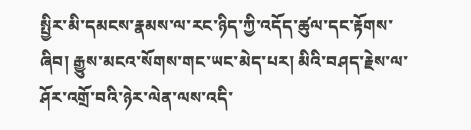སྤྱིར་མི་དམངས་རྣམས་ལ་རང་ཉིད་ཀྱི་འདོད་ཚུལ་དང་རྟོགས་ཞིབ། རྒྱུས་མངའ་སོགས་གང་ཡང་མེད་པར། མིའི་བཤད་རྗེས་ལ་ཤོར་འགྲོ་བའི་ཉེར་ལེན་ལས་འདི་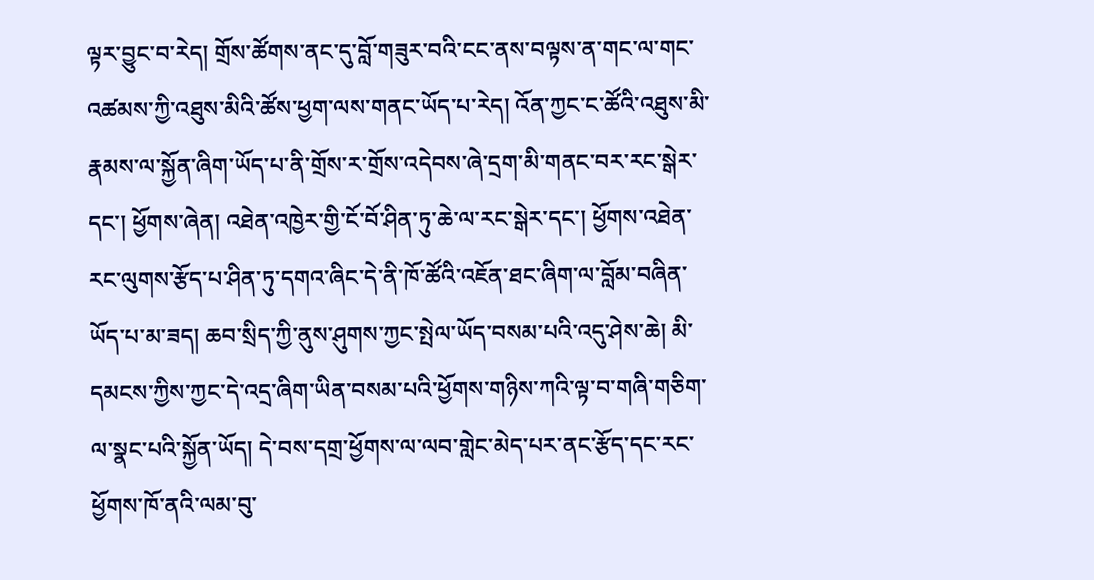ལྟར་བྱུང་བ་རེད། གྲོས་ཚོགས་ནང་དུ་བློ་གཟུར་བའི་ངང་ནས་བལྟས་ན་གང་ལ་གང་འཚམས་ཀྱི་འཐུས་མིའི་ཚོས་ཕྱག་ལས་གནང་ཡོད་པ་རེད། འོན་ཀྱང་ང་ཚོའི་འཐུས་མི་རྣམས་ལ་སྐྱོན་ཞིག་ཡོད་པ་ནི་གྲོས་ར་གྲོས་འདེབས་ཞེ་དྲག་མི་གནང་བར་རང་སྒེར་དང་། ཕྱོགས་ཞེན། འཐེན་འཁྱེར་གྱི་ངོ་བོ་ཤིན་ཏུ་ཆེ་ལ་རང་སྒེར་དང་། ཕྱོགས་འཐེན་རང་ལུགས་རྩོད་པ་ཤིན་ཏུ་དགའ་ཞིང་དེ་ནི་ཁོ་ཚོའི་འཇོན་ཐང་ཞིག་ལ་བློམ་བཞིན་ཡོད་པ་མ་ཟད། ཆབ་སྲིད་ཀྱི་ནུས་ཤུགས་ཀྱང་སྤེལ་ཡོད་བསམ་པའི་འདུ་ཤེས་ཆེ། མི་དམངས་ཀྱིས་ཀྱང་དེ་འདྲ་ཞིག་ཡིན་བསམ་པའི་ཕྱོགས་གཉིས་ཀའི་ལྟ་བ་གཞི་གཅིག་ལ་སྣང་པའི་སྐྱོན་ཡོད། དེ་བས་དགྲ་ཕྱོགས་ལ་ལབ་གླེང་མེད་པར་ནང་རྩོད་དང་རང་ཕྱོགས་ཁོ་ནའི་ལམ་བུ་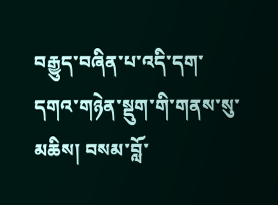བརྒྱུད་བཞིན་པ་འདི་དག་དགའ་གཉེན་སྡུག་གི་གནས་སུ་མཆིས། བསམ་བློ་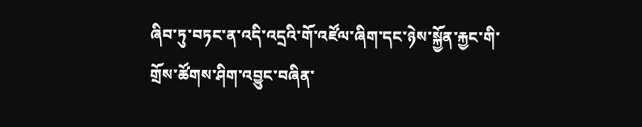ཞིབ་ཏུ་བཏང་ན་འདི་འདྲའི་གོ་འཛོལ་ཞིག་དང་ཉེས་སྐྱོན་རྐྱང་གི་གྲོས་ཚོགས་ཤིག་འབྱུང་བཞིན་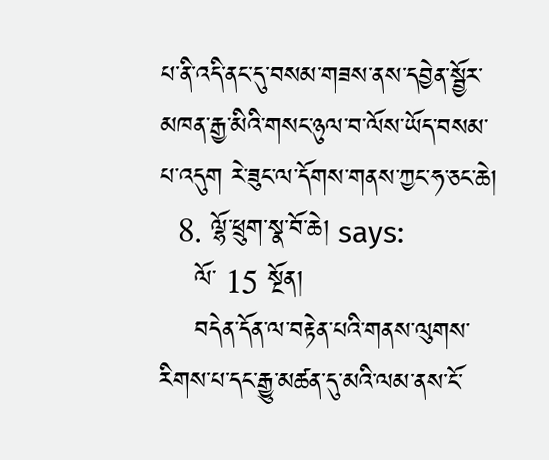པ་ནི་འདི་ནང་དུ་བསམ་གཟས་ནས་དབྱེན་སྦྱོར་མཁན་རྒྱ་མིའི་གསང་ཉུལ་བ་ལོས་ཡོད་བསམ་པ་འདུག རེ་ཟུང་ལ་དོགས་གནས་ཀྱང་ཧ་ཅང་ཆེ།
  8. ལྷོ་ཕྲུག་སྣ་བོ་ཆེ། says:
    ལོ་ 15 སྔོན།
    བདེན་དོན་ལ་བརྟེན་པའི་གནས་ལུགས་རིགས་པ་དང་རྒྱུ་མཚན་དུ་མའི་ལམ་ནས་ངོ་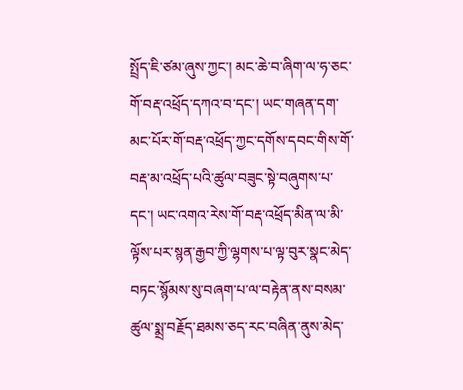སྤྲོད་ཇི་ཙམ་ཞུས་ཀྱང་། མང་ཆེ་བ་ཞིག་ལ་ཧ་ཅང་གོ་བརྡ་འཕྲོད་དཀའ་བ་དང་། ཡང་གཞན་དག་མང་པོར་གོ་བརྡ་འཕྲོད་ཀྱང་དགོས་དབང་གིས་གོ་བརྡ་མ་འཕྲོད་པའི་ཚུལ་བཟུང་སྟེ་བཞུགས་པ་དང་། ཡང་འགའ་རེས་གོ་བརྡ་འཕྲོད་མིན་ལ་མི་ལྟོས་པར་སྙན་རྒྱབ་ཀྱི་ལྷགས་པ་ལྟ་བུར་སྣང་མེད་བཏང་སྙོམས་སུ་བཞག་པ་ལ་བརྟེན་ནས་བསམ་ཚུལ་སྨྲ་བརྗོད་ཐམས་ཅད་རང་བཞིན་ནུས་མེད་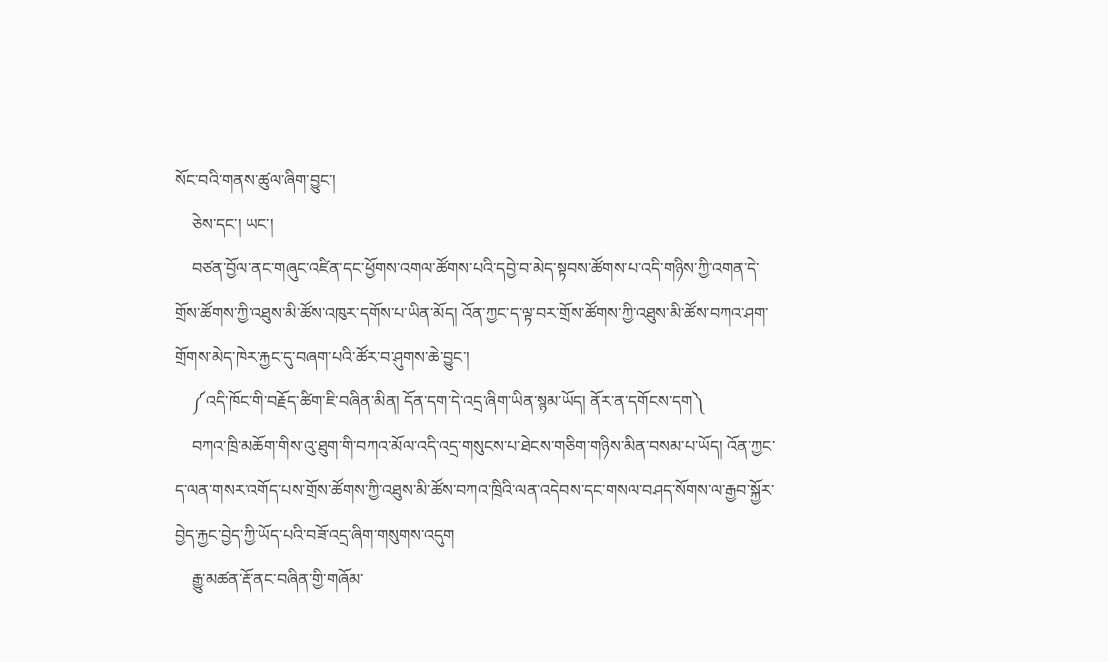སོང་བའི་གནས་ཚུལ་ཞིག་བྱུང་།
    ཅེས་དང་། ཡང་།
    བཙན་བྱོལ་ནང་གཞུང་འཛིན་དང་ཕྱོགས་འགལ་ཚོགས་པའི་དབྱེ་བ་མེད་སྟབས་ཚོགས་པ་འདི་གཉིས་ཀྱི་འགན་དེ་གྲོས་ཚོགས་ཀྱི་འཐུས་མི་ཚོས་འཁུར་དགོས་པ་ཡིན་མོད། འོན་ཀྱང་ད་ལྟ་བར་གྲོས་ཚོགས་ཀྱི་འཐུས་མི་ཚོས་བཀའ་ཤག་གྲོགས་མེད་ཁེར་རྐྱང་དུ་བཞག་པའི་ཚོར་བ་ཤུགས་ཆེ་བྱུང་།
    ༼འདི་ཁོང་གི་བརྗོད་ཚིག་ཇི་བཞིན་མིན། དོན་དག་དེ་འདྲ་ཞིག་ཡིན་སྙམ་ཡོད། ནོར་ན་དགོངས་དག༽
    བཀའ་ཁྲི་མཆོག་གིས་འུ་ཐུག་གི་བཀའ་མོལ་འདི་འདྲ་གསུངས་པ་ཐེངས་གཅིག་གཉིས་མིན་བསམ་པ་ཡོད། འོན་ཀྱང་ད་ལན་གསར་འགོད་པས་གྲོས་ཚོགས་ཀྱི་འཐུས་མི་ཚོས་བཀའ་ཁྲིའི་ལན་འདེབས་དང་གསལ་བཤད་སོགས་ལ་རྒྱབ་སྐྱོར་བྱེད་རྐྱང་བྱེད་ཀྱི་ཡོད་པའི་བཟོ་འདྲ་ཞིག་གསུགས་འདུག
    རྒྱུ་མཚན་རྡོ་ནང་བཞིན་གྱི་གཞོམ་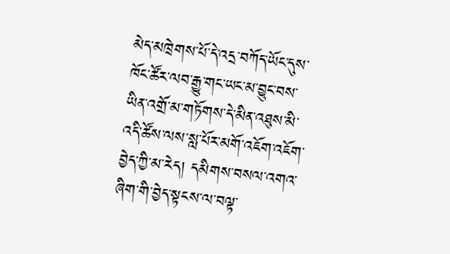མེད་མཁྲེགས་པོ་དེ་འདྲ་བཀོད་ཡོང་དུས་ཁོང་ཚོར་ལབ་རྒྱུ་གང་ཡང་མ་བྱུང་བས་ཡིན་འགྲོ་མ་གཏོགས་དེ་མིན་འཐུས་མི་འདི་ཚོས་ལས་སླ་པོར་མགོ་འཇོག་འཇོག་བྱེད་ཀྱི་མ་རེད། དམིགས་བསལ་འགའ་ཞིག་གི་བྱེད་སྟངས་ལ་བལྟ་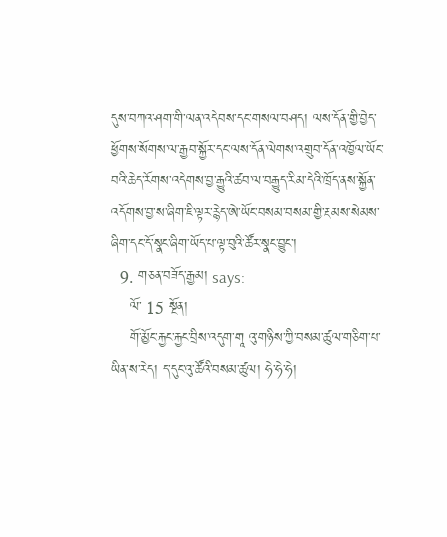དུས་བཀའ་ཤག་གི་ལན་འདེབས་དང་གསལ་བཤད། ལས་དོན་གྱི་བྱེད་ཕྱོགས་སོགས་ལ་རྒྱབ་སྐྱོར་དང་ལས་དོན་ལེགས་འགྲུབ་དོན་འཁྱོལ་ཡོང་བའི་ཆེད་རོགས་འདེགས་བྱ་རྒྱུའི་ཚབ་ལ་བརྒྱུད་རིམ་དེའི་ཁྲོད་ནས་སྐྱོན་འདོགས་བྱ་ས་ཞིག་ཇི་ལྟར་རྙེད་ཨེ་ཡོང་བསམ་བསམ་གྱི་རྔམས་སེམས་ཞིག་དང་དོ་སྣང་ཞིག་ཡོད་པ་ལྟ་བུའི་ཚོར་སྣང་བྱུང་།
  9. གཅན་བཟོད་རྒྱམ། says:
    ལོ་ 15 སྔོན།
    གོ་མྱོང་རྐྱང་རྐྱང་བྲིས་འདུག་གཱ འུ་གཉིས་ཀྱི་བསམ་ཚུལ་གཅིག་པ་ཡིན་ས་རེད། ད་དུང་འུ་ཚོའི་བསམ་ཚུལ། ཧེ་ཧེ་ཧེ།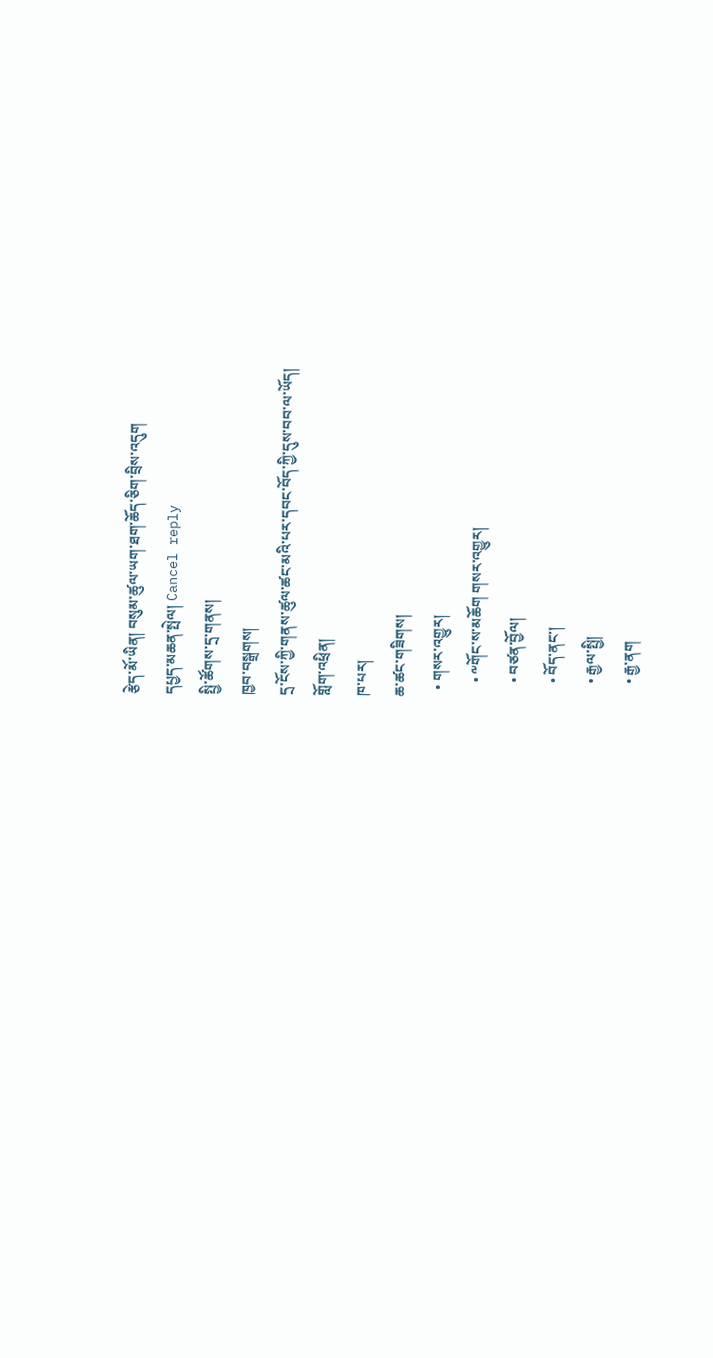རྩེད་མོ་ཡིན། བསུམ་ཚུལ་ཡག་ཐག་ཆོད་ཅིག་བྲིས་འདུག
དཔྱད་མཆན་སྤེལ། Cancel reply
སྤྱི་ཚོགས་དྲ་གནས།
ཁྱབ་བསྒྲགས།
དྲ་ངོས་ཀྱི་གནས་ཚུལ་ཚང་མའི་པར་དབང་བོད་ཀྱི་དུས་བབ་ལ་ཡོད།
གློག་འཕྲིན།
ཁ་པར།
ཆ་ཚང་གཟིགས།
  • གསར་འགྱུར།
    • ༸གོང་ས་མཆོག གསར་འགྱུར།
    • བཙན་བྱོལ།
    • བོད་ནང་།
    • རྒྱལ་སྤྱི།
    • རྒྱ་ནག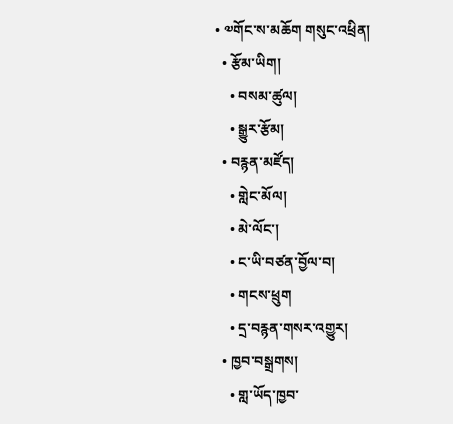• ༧གོང་ས་མཆོག གསུང་འཕྲིན།
  • རྩོམ་ཡིག།
    • བསམ་ཚུལ།
    • སྒྱུར་རྩོམ།
  • བརྙན་མཛོད།
    • གླེང་མོལ།
    • མེ་ལོང་།
    • ང་ཡི་བཙན་བྱོལ་བ།
    • གངས་ཕྲུག
    • དྲ་བརྙན་གསར་འགྱུར།
  • ཁྱབ་བསྒྲགས།
    • གླ་ཡོད་ཁྱབ་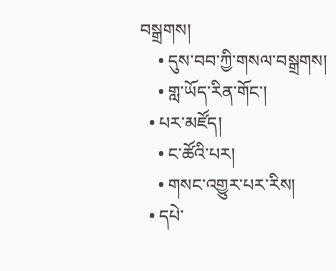བསྒྲགས།
    • དུས་བབ་ཀྱི་གསལ་བསྒྲགས།
    • གླ་ཡོད་རིན་གོང་།
  • པར་མཛོད།
    • ང་ཚོའི་པར།
    • གསང་འགྱུར་པར་རིས།
  • དཔེ་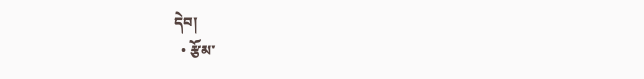དེབ།
  • རྩོམ་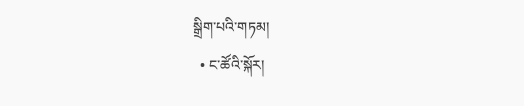སྒྲིག་པའི་གཏམ།
  • ང་ཚོའི་སྐོར།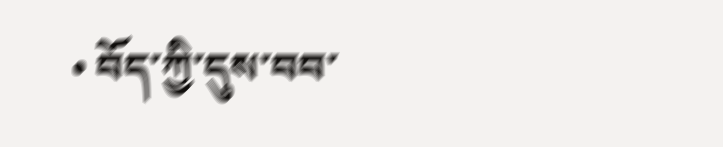• བོད་ཀྱི་དུས་བབ་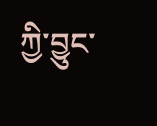ཀྱི་བྱུང་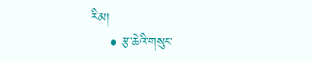རིམ།
    • རྩ་ཆེའི་གསུང་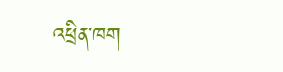འཕྲིན་ཁག